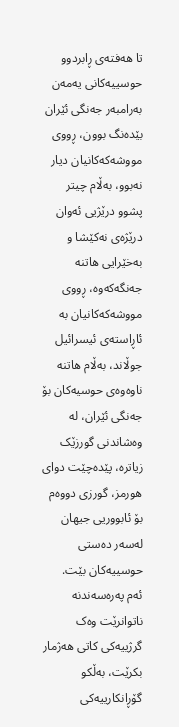تا هەفتەی ڕابردوو حوسییەکانی یەمەن بەرامبەر جەنگی ئێران بێدەنگ بوون، ڕووی مووشەکەکانیان دیار نەبوو، بەڵام چیتر پشوو درێژیی ئەوان درێژەی نەکێشا و بەخێرایی هاتنە جەنگەکەوە، ڕووی مووشەکەکانیان بە ئاڕاستەی ئیسرائیل جوڵاند، بەڵام هاتنە ناوەوەی حوسیەکان بۆ جەنگی ئێران، لە وەشاندنی گورزێک زیاترە، پێدەچێت دوای هورمز، گورزی دووەم بۆ ئابووریی جیهان لەسەر دەستی حوسییەکان بێت.
ئەم پەرەسەندنە ناتوانرێت وەک گرژییەکی کاتی هەژمار بکرێت، بەڵکو گۆڕانکارییەکی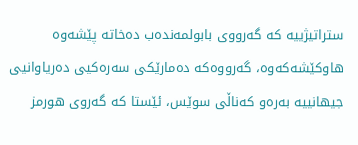ستراتیژییە کە گەرووی بابولمەندەب دەخاتە پێشەوە هاوکێشەکەوە، گەرووەکە دەمارێکی سەرەکیی دەریاوانیی جیهانییە بەرەو کەناڵی سوێس، ئێستا کە گەروی هورمز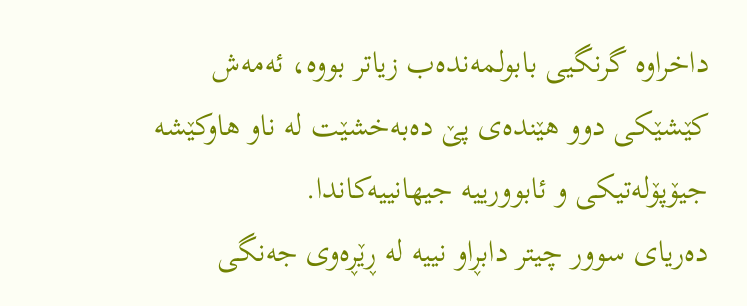داخراوە گرنگیی بابولمەندەب زیاتر بووە، ئەمەش کێشێکی دوو هێندەی پێ دەبەخشێت لە ناو هاوکێشە جیۆپۆلەتیکی و ئابوورییە جیهانییەکاندا.
دەریای سوور چیتر دابڕاو نییە لە ڕێڕەوی جەنگی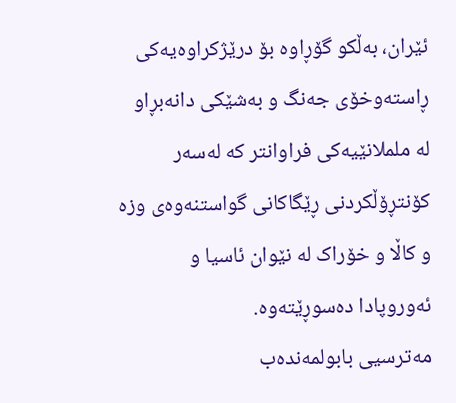ئێران، بەڵکو گۆڕاوە بۆ درێژکراوەیەکی ڕاستەوخۆی جەنگ و بەشێکی دانەبڕاو لە ململانێیەکی فراوانتر کە لەسەر کۆنتڕۆڵکردنی ڕێگاکانی گواستنەوەی وزە و کاڵا و خۆراک لە نێوان ئاسیا و ئەوروپادا دەسوڕێتەوە.
مەترسیی بابولمەندەب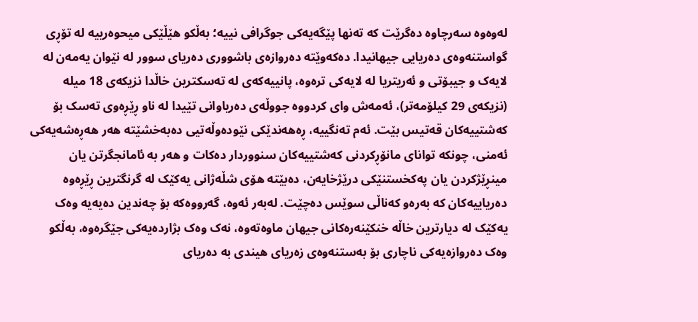لەوەوە سەرچاوە دەگرێت کە تەنها پێگەیەکی جوگرافی نییە؛ بەڵکو هێڵێکی میحوەرییە لە تۆڕی گواستنەوەی دەریایی جیهانیدا. دەکەوێتە دەروازەی باشووری دەریای سوور لە نێوان یەمەن لە لایەک و جیبۆتی و ئەریتریا لە لایەکی ترەوە، پانییەکەی لە تەسکترین خاڵدا نزیکەی 18 میلە (نزیکەی 29 کیلۆمەتر)، ئەمەش وای کردووە جووڵەی دەریاوانی تێیدا لە ناو ڕێڕەوی تەسک بۆ کەشتییەکان قەتیس بێت. ئەم تەنگییە، ڕەهەندێکی نێودەوڵەتیی دەبەخشێتە هەر هەڕەشەیەکی ئەمنی، چونکە توانای مانۆڕکردنی کەشتییەکان سنووردار دەکات و هەر بە ئامانجگرتن یان مینڕێژکردن یان پەکخستنێکی درێژخایەن، دەبێتە هۆی شڵەژانی یەکێک لە گرنگترین ڕێڕەوە دەریاییەکان کە بەرەو کەناڵی سوێس دەچێت. لەبەر ئەوە، گەرووەکە بۆ چەندین دەیەیە وەک یەکێک لە دیارترین خاڵە خنکێنەرەکانی جیهان ماوەتەوە، نەک وەک بژاردەیەکی جێگرەوە، بەڵکو وەک دەروازەیەکی ناچاری بۆ بەستنەوەی زەریای هیندی بە دەریای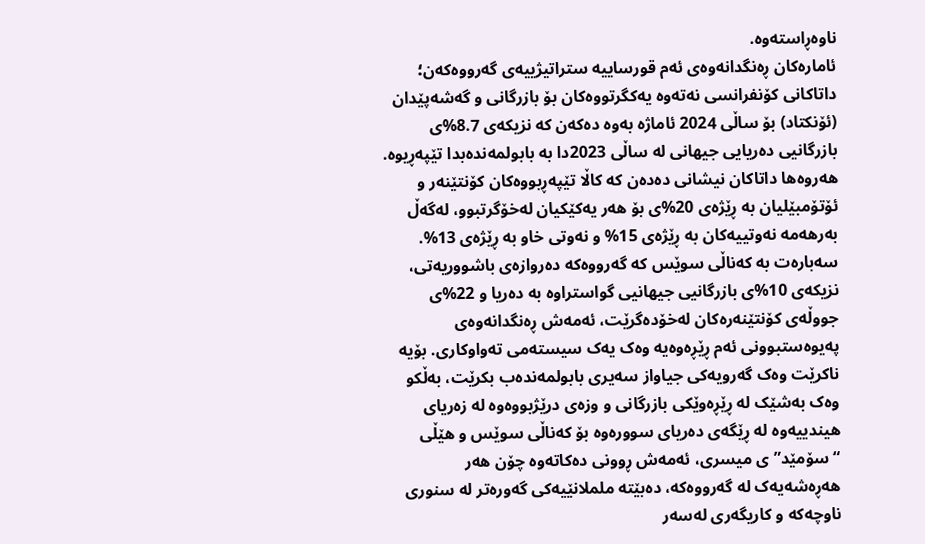ناوەڕاستەوە.
ئامارەکان ڕەنگدانەوەی ئەم قورساییە ستراتیژییەی گەرووەکەن؛ داتاکانی کۆنفرانسی نەتەوە یەکگرتووەکان بۆ بازرگانی و گەشەپێدان (ئۆنکتاد) بۆ ساڵی 2024 ئاماژە بەوە دەکەن کە نزیکەی 8.7%ی بازرگانیی دەریایی جیهانی لە ساڵی 2023دا بە بابولمەندەبدا تێپەڕیوە. هەروەها داتاکان نیشانی دەدەن کە کاڵا تێپەڕبووەکان کۆنتێنەر و ئۆتۆمبێلیان بە ڕێژەی 20%ی بۆ هەر یەکێکیان لەخۆگرتبوو، لەگەڵ بەرهەمە نەوتییەکان بە ڕێژەی 15% و نەوتی خاو بە ڕێژەی 13%.
سەبارەت بە کەناڵی سوێس کە گەرووەکە دەروازەی باشووریەتی، نزیکەی 10%ی بازرگانیی جیهانیی گواستراوە بە دەریا و 22%ی جووڵەی کۆنتێنەرەکان لەخۆدەگرێت، ئەمەش ڕەنگدانەوەی پەیوەستبوونی ئەم ڕێڕەوەیە وەک یەک سیستەمی تەواوکاری. بۆیە ناکرێت وەک گەرویەکی جیاواز سەیری بابولمەندەب بکرێت، بەڵکو وەک بەشێک لە ڕێڕەوێکی بازرگانی و وزەی درێژبووەوە لە زەریای هیندییەوە لە ڕێگەی دەریای سوورەوە بۆ کەناڵی سوێس و هێڵی “سۆمێد”ی میسری، ئەمەش ڕوونی دەکاتەوە چۆن هەر هەڕەشەیەک لە گەرووەکە، دەبێتە ململانێیەکی گەورەتر لە سنوری ناوچەکە و کاریگەری لەسەر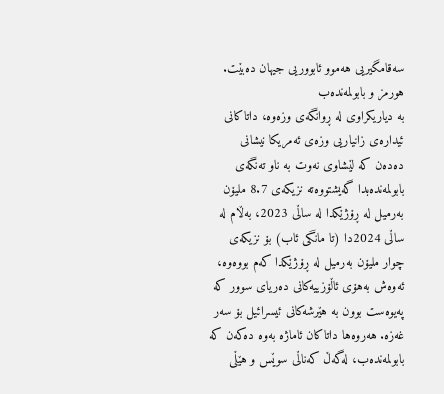سەقامگیریی هەموو ئابووریی جیهان دەبێت.
هورمز و بابولمەندەب
بە دیاریکراوی لە ڕوانگەی وزەوە، داتاکانی ئیدارەی زانیاریی وزەی ئەمریکا نیشانی دەدەن کە لێشاوی نەوت بە ناو تەنگەی بابولمەندەبدا گەیشتووەتە نزیکەی 8.7 ملیۆن بەرمیل لە ڕۆژێکدا لە ساڵی 2023، بەڵام لە ساڵی 2024دا (تا مانگی ئاب) بۆ نزیکەی چوار ملیۆن بەرمیل لە ڕۆژێکدا کەم بووەوە، ئەوەش بەهۆی ئاڵۆزییەکانی دەریای سوور کە پەیوەست بوون بە هێرشەکانی ئیسرائیل بۆ سەر غەزە. هەروەها داتاکان ئاماژە بەوە دەکەن کە بابولمەندەب، لەگەڵ کەناڵی سوێس و هێڵی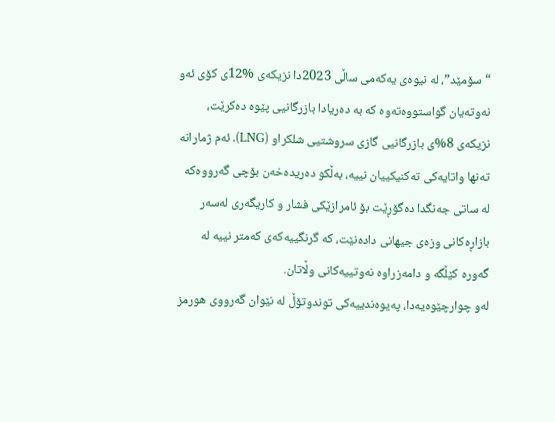“سۆمێد”، لە نیوەی یەکەمی ساڵی 2023دا نزیکەی %12ی کۆی ئەو نەوتەیان گواستووەتەوە کە بە دەریادا بازرگانیی پێوە دەکرێت، نزیکەی 8%ی بازرگانیی گازی سروشتیی شلکراو (LNG). ئەم ژمارانە تەنها واتایەکی تەکنیکییان نییە، بەڵکو دەریدەخەن بۆچی گەرووەکە لە ساتی جەنگدا دەگۆڕێت بۆ ئامرازێکی فشار و کاریگەری لەسەر بازاڕەکانی وزەی جیهانی دادەنێت، کە گرنگییەکەی کەمتر نییە لە گەورە کێڵگە و دامەزراوە نەوتییەکانی وڵاتان.
لەو چوارچێوەیەدا، پەیوەندییەکی توندوتۆڵ لە نێوان گەرووی هورمز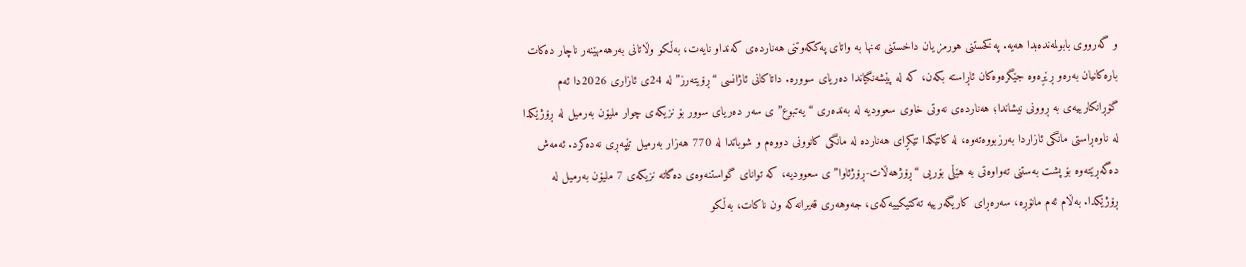و گەرووی بابولمەندەبدا هەیە. پەکخستنی هورمز یان داخستنی تەنها بە واتای پەککەوتنی هەناردەی کەنداو نایەت، بەڵکو وڵاتانی بەرهەمهێنەر ناچار دەکات بارەکانیان بەرەو ڕێڕەوە جێگرەوەکان ئاڕاستە بکەن، کە لە پێشەنگیاندا دەریای سوورە. داتاکانی ئاژانسی “ڕۆیتەرز” لە 24ی ئازاری 2026دا ئەم گۆڕانکارییەی بە ڕوونی نیشاندا؛ هەناردەی نەوتی خاوی سعوودیە لە بەندەری “یەتبوع”ی سەر دەریای سوور بۆ نزیکەی چوار ملیۆن بەرمیل لە ڕۆژێکدا لە ناوەڕاستی مانگی ئازاردا بەرزبووەتەوە، لە کاتێکدا تێکڕای هەناردە لە مانگی کانوونی دووەم و شوباتدا لە 770 هەزار بەرمیل تێپەڕی نەدەکرد. ئەمەش دەگەڕێتەوە بۆ پشت بەستنی تەواوەتی بە هێڵی بۆریی “ڕۆژهەڵات-ڕۆژئاوا”ی سعوودیە، کە توانای گواستنەوەی دەگاتە نزیکەی 7 ملیۆن بەرمیل لە ڕۆژێکدا. بەڵام ئەم مانۆڕە، سەرەڕای کاریگەرییە تەکتیکییەکەی، جەوهەری قەیرانەکە ون ناکات، بەڵکو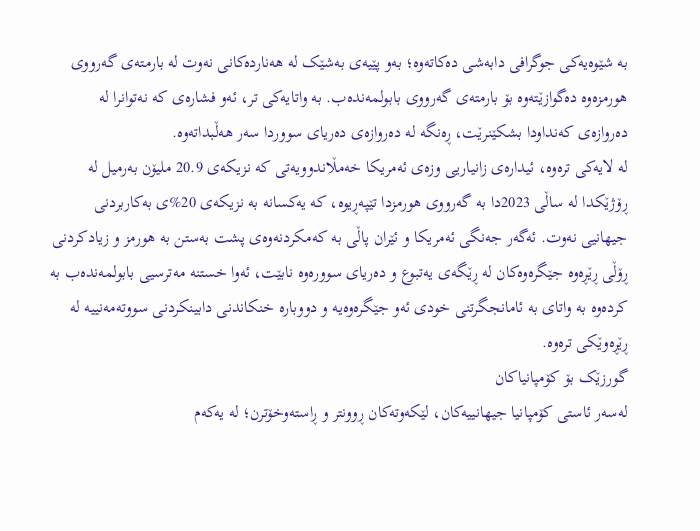بە شێوەیەکی جوگرافی دابەشی دەکاتەوە؛ بەو پێیەی بەشێک لە هەناردەکانی نەوت لە بارمتەی گەرووی هورمزەوە دەگوازێتەوە بۆ بارمتەی گەرووی بابولمەندەب. بە واتایەکی تر، ئەو فشارەی کە نەتوانرا لە دەروازەی کەنداودا بشکێنرێت، ڕەنگە لە دەروازەی دەریای سووردا سەر هەڵبداتەوە.
لە لایەکی ترەوە، ئیدارەی زانیاریی وزەی ئەمریکا خەمڵاندوویەتی کە نزیکەی 20.9 ملیۆن بەرمیل لە ڕۆژێکدا لە ساڵی 2023دا بە گەرووی هورمزدا تێپەڕیوە، کە یەکسانە بە نزیکەی 20%ی بەکاربردنی جیهانیی نەوت. ئەگەر جەنگی ئەمریکا و ئێران پاڵی بە کەمکردنەوەی پشت بەستن بە هورمز و زیادکردنی ڕۆڵی ڕێڕەوە جێگرەوەکان لە ڕێگەی یەتبوع و دەریای سوورەوە نابێت، ئەوا خستنە مەترسیی بابولمەندەب بە کردەوە بە واتای بە ئامانجگرتنی خودی ئەو جێگرەوەیە و دووبارە خنکاندنی دابینکردنی سووتەمەنییە لە ڕێڕەوێکی ترەوە.
گورزێک بۆ کۆمپانیاکان
لەسەر ئاستی کۆمپانیا جیهانییەکان، لێکەوتەکان ڕوونتر و ڕاستەوخۆترن؛ لە یەکەم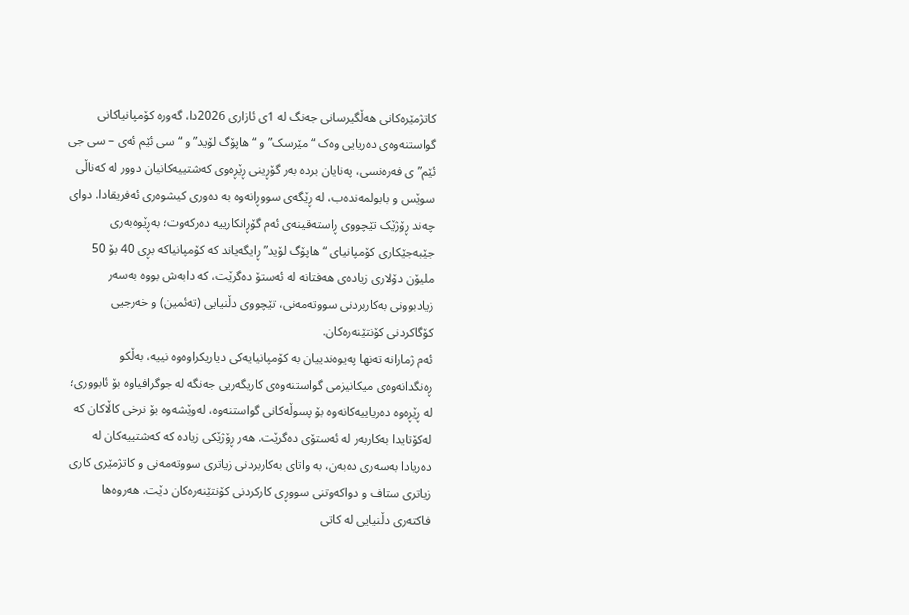کاتژمێرەکانی هەڵگیرسانی جەنگ لە 1ی ئازاری 2026دا، گەورە کۆمپانیاکانی گواستنەوەی دەریایی وەک “مێرسک” و “هاپۆگ لۆید” و “سی ئێم ئەی – سی جی ئێم”ی فەرەنسی، پەنایان بردە بەر گۆڕینی ڕێڕەوی کەشتییەکانیان دوور لە کەناڵی سوێس و بابولمەندەب، لە ڕێگەی سووڕانەوە بە دەوری کیشوەری ئەفریقادا. دوای چەند ڕۆژێک تێچووی ڕاستەقینەی ئەم گۆڕانکارییە دەرکەوت؛ بەڕێوەبەری جێبەجێکاری کۆمپانیای “هاپۆگ لۆید” ڕایگەیاند کە کۆمپانیاکە بڕی 40 بۆ 50 ملیۆن دۆلاری زیادەی هەفتانە لە ئەستۆ دەگرێت، کە دابەش بووە بەسەر زیادبوونی بەکاربردنی سووتەمەنی، تێچووی دڵنیایی (تەئمین) و خەرجیی کۆگاکردنی کۆنتێنەرەکان.
ئەم ژمارانە تەنها پەیوەندییان بە کۆمپانیایەکی دیاریکراوەوە نییە، بەڵکو ڕەنگدانەوەی میکانیزمی گواستنەوەی کاریگەریی جەنگە لە جوگرافیاوە بۆ ئابووری؛ لە ڕێڕەوە دەریاییەکانەوە بۆ پسوڵەکانی گواستنەوە، لەوێشەوە بۆ نرخی کاڵاکان کە لەکۆتایدا بەکاربەر لە ئەستۆی دەگرێت. هەر ڕۆژێکی زیادە کە کەشتییەکان لە دەریادا بەسەری دەبەن، بە واتای بەکاربردنی زیاتری سووتەمەنی و کاتژمێری کاری زیاتری ستاف و دواکەوتنی سووڕی کارکردنی کۆنتێنەرەکان دێت. هەروەها فاکتەری دڵنیایی لە کاتی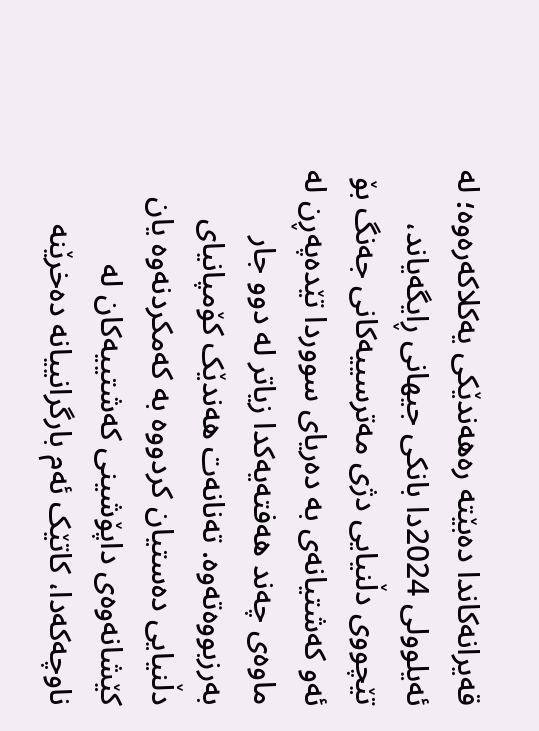قەیرانەکاندا دەبێتە رەهەندێکی یەکلاکەرەوە؛ لە ئەیلوولی 2024دا بانکی جیهانی ڕایگەیاند، تێچووی دڵنیایی دژی مەترسییەکانی جەنگ بۆ ئەو کەشتیانەی بە دەریای سووردا تێدەپەڕن لە ماوەی چەند هەفتەیەکدا زیاتر لە دوو جار بەرزبووەتەوە. تەنانەت هەندێک کۆمپانیای دڵنیایی دەستیان کردووە بە کەمکردنەوە یان کێشانەوەی داپۆشینی کەشتییەکان لە ناوچەکەدا، کاتێک ئەم بارگرانییانە دەخرێنە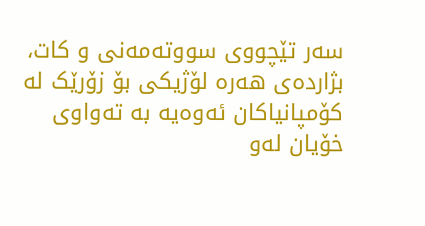سەر تێچووی سووتەمەنی و کات، بژاردەی هەرە لۆژیکی بۆ زۆرێک لە کۆمپانیاکان ئەوەیە بە تەواوی خۆیان لەو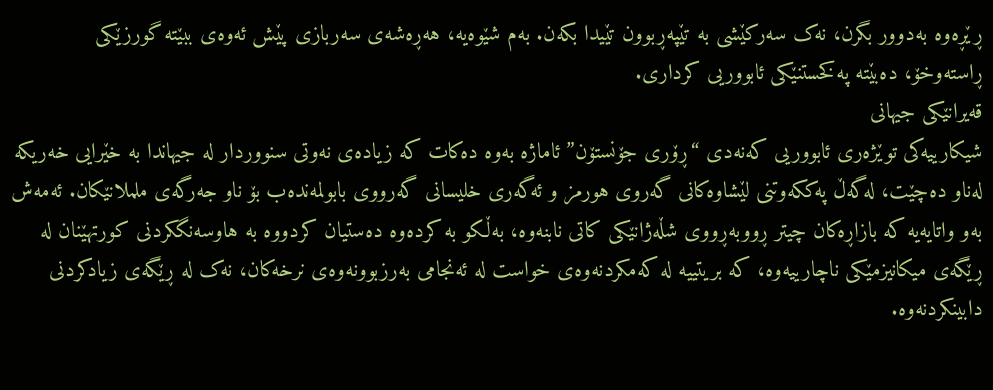ڕێڕەوە بەدوور بگرن، نەک سەرکێشی بە تێپەڕبوون تێیدا بکەن. بەم شێوەیە، هەڕەشەی سەربازی پێش ئەوەی ببێتە گورزێکی ڕاستەوخۆ، دەبێتە پەکخستنێکی ئابووریی کرداری.
قەیرانێکی جیهانی
شیکارییەکی توێژەری ئابووریی کەنەدی “ڕۆری جۆنستۆن” ئاماژە بەوە دەکات کە زیادەی نەوتی سنووردار لە جیهاندا بە خێرایی خەریکە لەناو دەچێت، لەگەڵ پەککەوتنی لێشاوەکانی گەروی هورمز و ئەگەری خلیسانی گەرووی بابولمەندەب بۆ ناو جەرگەی ململانێکان. ئەمەش بەو واتایەیە کە بازاڕەکان چیتر ڕووبەڕووی شڵەژانێکی کاتی نابنەوە، بەڵکو بە کردەوە دەستیان کردووە بە هاوسەنگکردنی کورتهێنان لە ڕێگەی میکانیزمێکی ناچارییەوە، کە بریتییە لە کەمکردنەوەی خواست لە ئەنجامی بەرزبوونەوەی نرخەکان، نەک لە ڕێگەی زیادکردنی دابینکردنەوە.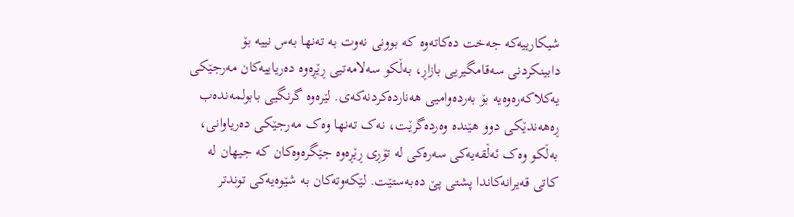شیکارییەکە جەخت دەکاتەوە کە بوونی نەوت بە تەنها بەس نییە بۆ دابینکردنی سەقامگیریی بازاڕ، بەڵکو سەلامەتیی ڕێڕەوە دەریاییەکان مەرجێکی یەکلاکەرەوەیە بۆ بەردەوامیی هەناردەکردنەکەی. لێرەوە گرنگیی بابولمەندەب ڕەهەندێکی دوو هێندە وەردەگرێت، نەک تەنها وەک مەرجێکی دەریاوانی، بەڵکو وەک ئەڵقەیەکی سەرەکی لە تۆڕی ڕێڕەوە جێگرەوەکان کە جیهان لە کاتی قەیرانەکاندا پشتی پێ دەبەستێت. لێکەوتەکان بە شێوەیەکی توندتر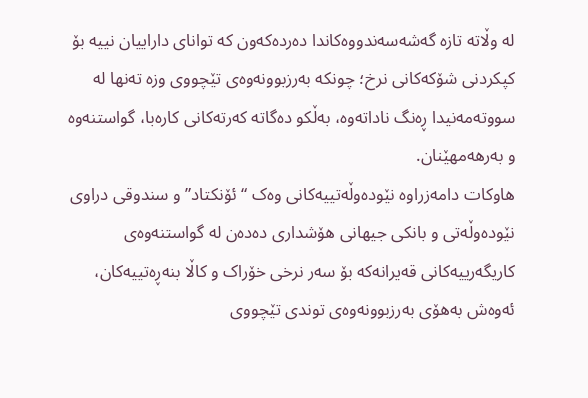لە وڵاتە تازە گەشەسەندووەکاندا دەردەکەون کە توانای داراییان نییە بۆ کپکردنی شۆکەکانی نرخ؛ چونکە بەرزبوونەوەی تێچووی وزە تەنها لە سووتەمەنیدا ڕەنگ ناداتەوە، بەڵکو دەگاتە کەرتەکانی کارەبا، گواستنەوە و بەرهەمهێنان.
هاوکات دامەزراوە نێودەوڵەتییەکانی وەک “ئۆنکتاد” و سندوقی دراوی نێودەوڵەتی و بانکی جیهانی هۆشداری دەدەن لە گواستنەوەی کاریگەرییەکانی قەیرانەکە بۆ سەر نرخی خۆراک و کاڵا بنەڕەتییەکان، ئەوەش بەهۆی بەرزبوونەوەی توندی تێچووی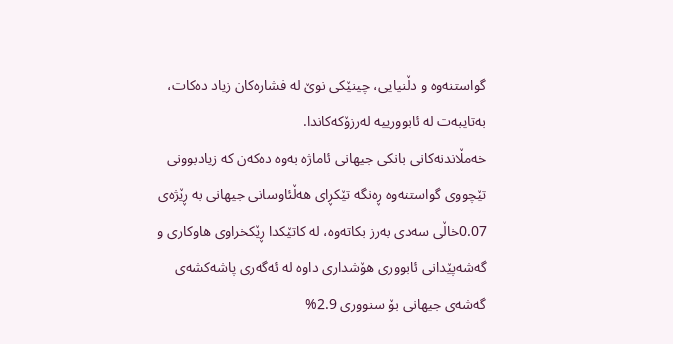گواستنەوە و دڵنیایی، چینێکی نوێ لە فشارەکان زیاد دەکات، بەتایبەت لە ئابوورییە لەرزۆکەکاندا.
خەمڵاندنەکانی بانکی جیهانی ئاماژە بەوە دەکەن کە زیادبوونی تێچووی گواستنەوە ڕەنگە تێکڕای هەڵئاوسانی جیهانی بە ڕێژەی 0.07خاڵی سەدی بەرز بکاتەوە، لە کاتێکدا ڕێکخراوی هاوکاری و گەشەپێدانی ئابووری هۆشداری داوە لە ئەگەری پاشەکشەی گەشەی جیهانی بۆ سنووری 2.9%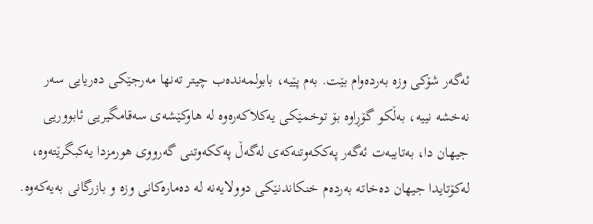ئەگەر شۆکی وزە بەردەوام بێت. بەم پێیە، بابولمەندەب چیتر تەنها مەرجێکی دەریایی سەر نەخشە نییە، بەڵکو گۆڕاوە بۆ توخمێکی یەکلاکەرەوە لە هاوکێشەی سەقامگیریی ئابووریی جیهان دا، بەتایبەت ئەگەر پەککەوتنەکەی لەگەڵ پەککەوتنی گەرووی هورمزدا یەکبگرێتەوە، لەکۆتایدا جیهان دەخاتە بەردەم خنکاندنێکی دوولایەنە لە دەمارەکانی وزە و بازرگانی بەیەکەوە.